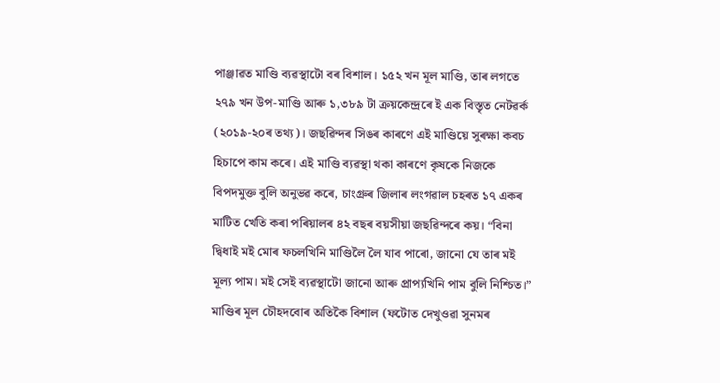পাঞ্জাৱত মাণ্ডি ব্যৱস্থাটো বৰ বিশাল। ১৫২ খন মূল মাণ্ডি, তাৰ লগতে ২৭৯ খন উপ-মাণ্ডি আৰু ১,৩৮৯ টা ক্ৰয়কেন্দ্ৰৰে ই এক বিস্তৃত নেটৱৰ্ক (২০১৯-২০ৰ তথ্য)। জছৱিন্দৰ সিঙৰ কাৰণে এই মাণ্ডিয়ে সুৰক্ষা কবচ হিচাপে কাম কৰে। এই মাণ্ডি ব্যৱস্থা থকা কাৰণে কৃষকে নিজকে বিপদমুক্ত বুলি অনুভৱ কৰে, চাংগ্ৰুৰ জিলাৰ লংগৱাল চহৰত ১৭ একৰ মাটিত খেতি কৰা পৰিয়ালৰ ৪২ বছৰ বয়সীয়া জছৱিন্দৰে কয়। “বিনা দ্বিধাই মই মোৰ ফচলখিনি মাণ্ডিলৈ লৈ যাব পাৰো, জানো যে তাৰ মই মূল্য পাম। মই সেই ব্যৱস্থাটো জানো আৰু প্ৰাপ্যখিনি পাম বুলি নিশ্চিত।”
মাণ্ডিৰ মূল চৌহদবোৰ অতিকৈ বিশাল (ফটোত দেখুওৱা সুনমৰ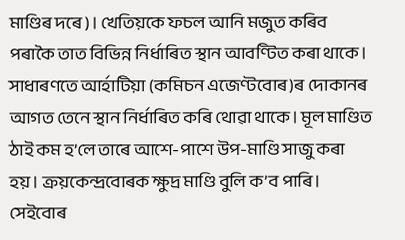মাণ্ডিৰ দৰে)। খেতিয়কে ফচল আনি মজুত কৰিব পৰাকৈ তাত বিভিন্ন নিৰ্ধাৰিত স্থান আবণ্টিত কৰা থাকে। সাধাৰণতে আৰ্হাটিয়া (কমিচন এজেণ্টবোৰ)ৰ দোকানৰ আগত তেনে স্থান নিৰ্ধাৰিত কৰি থোৱা থাকে। মূল মাণ্ডিত ঠাই কম হ’লে তাৰে আশে-পাশে উপ-মাণ্ডি সাজু কৰা হয়। ক্ৰয়কেন্দ্ৰবোৰক ক্ষুদ্ৰ মাণ্ডি বুলি ক’ব পাৰি। সেইবোৰ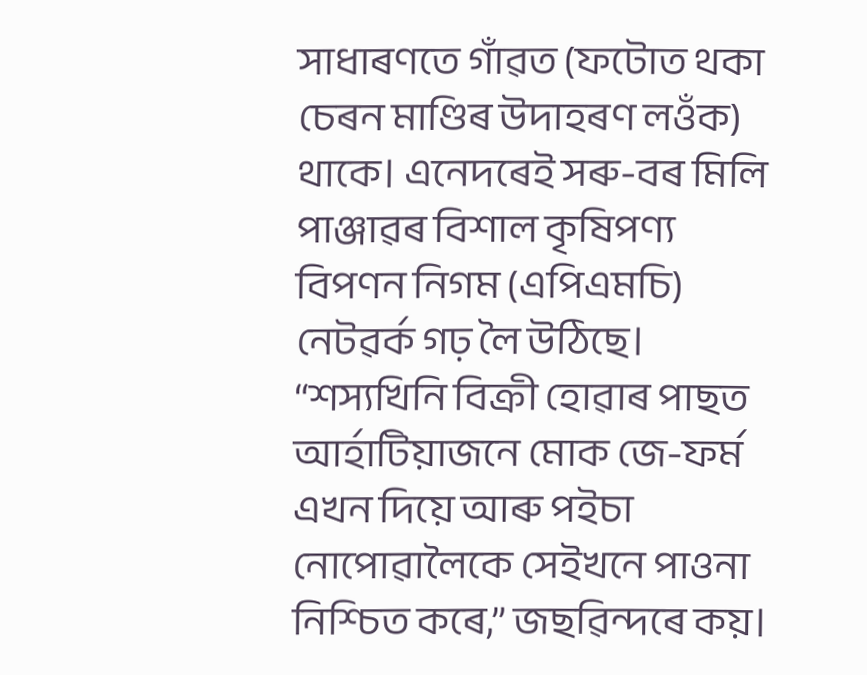সাধাৰণতে গাঁৱত (ফটোত থকা চেৰন মাণ্ডিৰ উদাহৰণ লওঁক) থাকে। এনেদৰেই সৰু-বৰ মিলি পাঞ্জাৱৰ বিশাল কৃষিপণ্য বিপণন নিগম (এপিএমচি) নেটৱৰ্ক গঢ় লৈ উঠিছে।
“শস্যখিনি বিক্ৰী হোৱাৰ পাছত আৰ্হাটিয়াজনে মোক জে-ফৰ্ম এখন দিয়ে আৰু পইচা নোপোৱালৈকে সেইখনে পাওনা নিশ্চিত কৰে,” জছৱিন্দৰে কয়।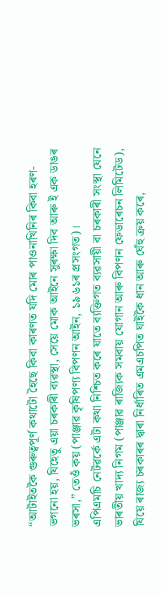“আটাইতকৈ গুৰুত্বপূৰ্ণ কথাটো হৈছে কিবা কাৰণত যদি মোৰ পাওনাখিনিৰ কিবা হৰণ-ভগনো হয়, যিহেতু এয়া চৰকাৰী ব্যৱস্থা, সেয়ে মোক আইনে সুৰক্ষা দিব আৰু ই এক ডাঙৰ ভৰসা,” তেওঁ কয় (পাঞ্জাৱ কৃষিপণ্য বিপণন আইন, ১৯৬১ৰ প্ৰসংগত)।
এপিএমচি নেটৱৰ্কে এটা কথা নিশ্চিত কৰে যাতে ব্যক্তিগত ব্যৱসায়ী বা চৰকাৰী সংস্থা যেনে ভাৰতীয় খাদ্য নিগম (পাঞ্জাৱ ৰাজ্যিক সমবায় যোগান আৰু বিপণন ফেডাৰেচন লিমিটেড), যিয়ে ৰাজ্য চৰকাৰৰ দ্বাৰা নিৰ্ধাৰিত এমএচপিত ঘাইকৈ ধান আৰু ঘেঁহু ক্ৰয় কৰে,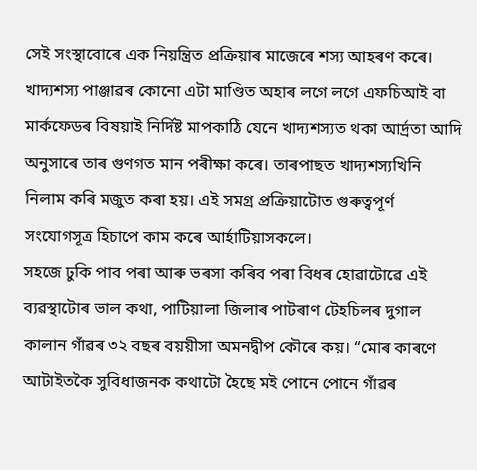সেই সংস্থাবোৰে এক নিয়ন্ত্ৰিত প্ৰক্ৰিয়াৰ মাজেৰে শস্য আহৰণ কৰে। খাদ্যশস্য পাঞ্জাৱৰ কোনো এটা মাণ্ডিত অহাৰ লগে লগে এফচিআই বা মাৰ্কফেডৰ বিষয়াই নিৰ্দিষ্ট মাপকাঠি যেনে খাদ্যশস্যত থকা আৰ্দ্ৰতা আদি অনুসাৰে তাৰ গুণগত মান পৰীক্ষা কৰে। তাৰপাছত খাদ্যশস্যখিনি নিলাম কৰি মজুত কৰা হয়। এই সমগ্ৰ প্ৰক্ৰিয়াটোত গুৰুত্বপূৰ্ণ সংযোগসূত্ৰ হিচাপে কাম কৰে আৰ্হাটিয়াসকলে।
সহজে ঢুকি পাব পৰা আৰু ভৰসা কৰিব পৰা বিধৰ হোৱাটোৱে এই ব্যৱস্থাটোৰ ভাল কথা, পাটিয়ালা জিলাৰ পাটৰাণ টেহচিলৰ দুগাল কালান গাঁৱৰ ৩২ বছৰ বয়য়ীসা অমনদ্বীপ কৌৰে কয়। “মোৰ কাৰণে আটাইতকৈ সুবিধাজনক কথাটো হৈছে মই পোনে পোনে গাঁৱৰ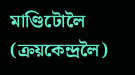মাণ্ডিটোলৈ (ক্ৰয়কেন্দ্ৰলৈ)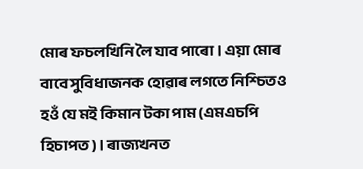মোৰ ফচলখিনি লৈ যাব পাৰো। এয়া মোৰ বাবে সুবিধাজনক হোৱাৰ লগতে নিশ্চিতও হওঁ যে মই কিমান টকা পাম (এমএচপি হিচাপত)। ৰাজ্যখনত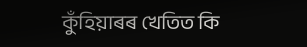কুঁহিয়াৰৰ খেতিত কি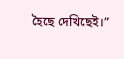হৈছে দেখিছেই।”